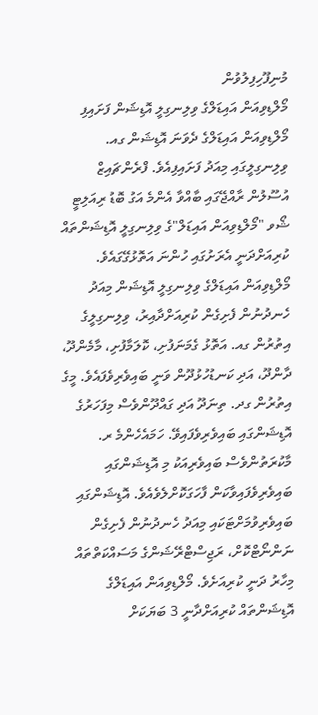މުނިފޫހިފިލުވުން
މޯލްޑިވިއަން އައިޑަލްގެ ވިލިނގިލީ އޮޑިޝަން ފަށައިފި
މޯލްޑިވިއަން އައިޑަލްގެ ދެވަނަ އޮޑިޝަން ގއ. ވިލިނގިލީގައި މިއަދު ފަށައިފިއެވެ. ފްރެންޗައިޒް އުސޫލުން ރާއްޖޭގައި ބާއްވާ އެންމެ އަގު ބޮޑު ރިއަލިޓީ ޝޯވ "މޯލްޑިވިއަން އައިޑަލް"ގެ ވިލިނގިލީ އޮޑިޝަންތައް ކުރިއަށްދަނީ އެރަށުގައި ހުންނަ އަތޮޅުގޭގައެވެ. މޯލްޑިވިއަން އައިޑަލްގެ ވިލިނގިލީ އޮޑިޝަން މިއަދު ހެނދުނުން ފެށިގެން ކުރިއަށްދާއިރު، ވިލިނގިލީގެ އިތުރުން ގއ. އަތޮޅު ގެމަނަފުށި، ކޮލަމާފުށި، މާމެންދޫ، ދާންދޫ، އަދި ކަނޑުހުޅުދޫން ވަނީ ބައިވެރިވެފައެވެ. މީގެ އިތުރުން ގދ. ތިނަދޫ އަދި ގައްދޫންވެސް މިފަހަރުގެ އޮޑިޝަންގައި ބައިވެރިވެފައިވޭ. ހަމައެހެންމެ ރ. މާކުރަތުންވެސް ބައިވެރިއަކު މި އޮޑިޝަންގައި ބައިވެރިވެފައިވާކަން ފާހަގަކޮށްލެވެއެވެ. އޮޑިޝަންގައި ބައިވެރިވުމަށްޓަކައި މިއަދު ހެނދުނުން ފެށިގެން ނަންނޯޓްކޮށް، ރަޖިސްޓްރޭޝަންގެ މަސައްކަތްތައް މިހާރު ދަނީ ކުރިއަށެވެ. މޯލްޑިވިއަން އައިޑަލްގެ އޮޑިޝަންތައް ކުރިއަށްދާނީ 3 ބަޔަކަށް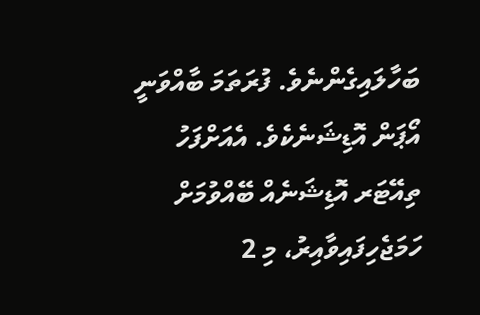ބަހާލައިގެންނެވެ. ފުރަތަމަ ބާއްވަނީ އޯޕަން އޮޑިޝަނެކެވެ. އެއަށްފަހު ތިއޭޓަރ އޮޑިޝަނެއް ބޭއްވުމަށް ހަމަޖެހިފައިވާއިރު، މި 2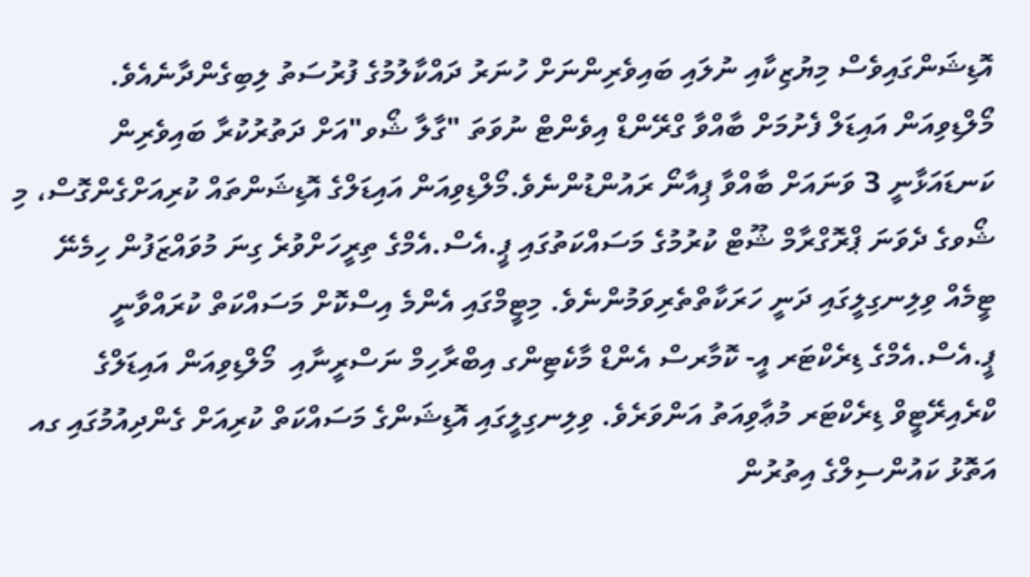އޮޑިޝަންގައިވެސް މިޔުޒިކާއި ނުލައި ބައިވެރިންނަށް ހުނަރު ދައްކާލުމުގެ ފުރުސަތު ލިބިގެންދާނެއެވެ. މޯލްޑިވިއަން އައިޑަލް ފެށުމަށް ބާއްވާ ގްރޭންޑް އިވެންޓް ނުވަތަ "ގާލާ ޝޯވ"އަށް ދަތުރުކުރާ ބައިވެރިން ކަނޑައަޅާނީ 3 ވަނައަށް ބާއްވާ ޕިއާނޯ ރައުންޑުންނެވެ.މޯލްޑިވިއަން އައިޑަލްގެ އޮޑިޝަންތައް ކުރިއަށްގެންގޮސް، މި ޝޯވގެ ދެވަނަ ޕްރޮގްރާމް ޝޫޓް ކުރުމުގެ މަސައްކަތުގައި ޕީ.އެސް.އެމްގެ ތިރީހަށްވުރެ ގިނަ މުވައްޒަފުން ހިމެނޭ ޓީމެއް ވިލިނގިލީގައި ދަނީ ހަރަކާތްތެރިވަމުންނެވެ. މިޓީމްގައި އެންމެ އިސްކޮށް މަސައްކަތް ކުރައްވާނީ ޕީ.އެސް.އެމްގެ ޑިރެކްޓަރ އީ- ކޮމާރސް އެންޑް މާކެޓިންގ އިބްރާހިމް ނަސްރީނާއި  މޯލްޑިވިއަން އައިޑަލްގެ ކްރެއިރޭޓީވް ޑިރެކްޓަރ މުޢާވިއަތު އަންވަރެވެ. ވިލިނގިލީގައި އޮޑިޝަންގެ މަސައްކަތް ކުރިއަށް ގެންދިއުމުގައި ގއ އަތޮޅު ކައުންސިލްގެ އިތުރުން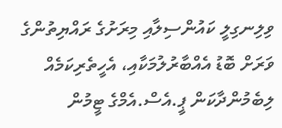ވިލިނގިލީ ކައުންސިލާއި މިރަށުގެ ރައްޔިތުންގެ ވަރަށް ބޮޑު އެއްބާރުލުމަކާއި، އެހީތެރިކަމެއް ލިބެމުންދާކަން ޕީ.އެސް.އެމްގެ ޓީމުން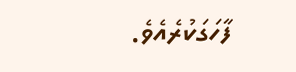ފާހަގަކުރެއެވެ.